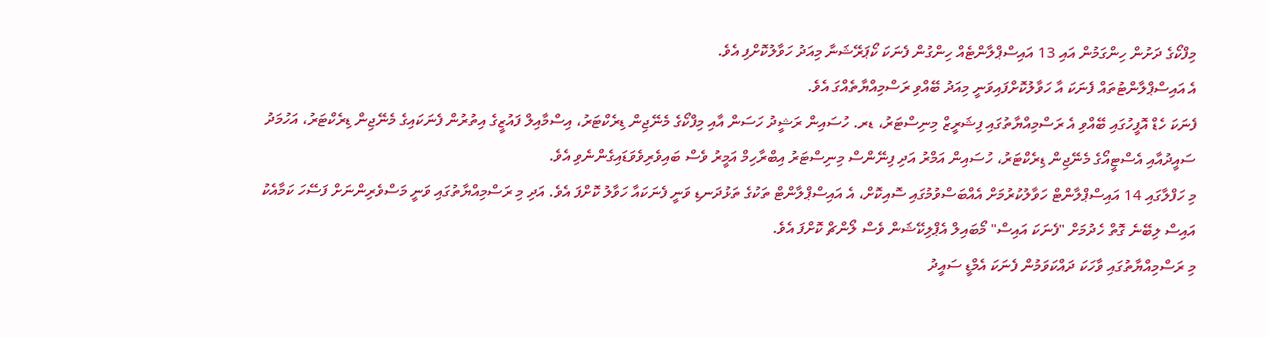މިފްކޯގެ ދަށުން ހިންގަމުން އައި 13 އައިސްޕްލާންޓެއް ހިންގުން ފެނަކަ ކޯޕަރޭޝަނާ މިއަދު ހަވާލުކޮށްފި އެވެ.
އެ އައިސްޕްލާންޓުތައް ފެނަކަ އާ ހަވާލުކޮށްފައިވަނީ މިއަދު ބޭއްވި ރަސްމިއްޔާތެއްގަ އެވެ.
ފެނަކަ ހެޑް އޮފީހުގައި ބޭއްވި އެ ރަސްމިއްޔާތުގައި ފިޝަރީޒް މިނިސްޓަރު، ޑރ. ހުސައިން ރަޝީދު ހަސަން އާއި މިފްކޯގެ މެނޭޖިން ޑިރެކްޓަރު، އިސްމާއިލް ފައުޒީގެ އިތުރުން ފެނަކައިގެ މެނޭޖިން ޑިރެކްޓަރު، އަހުމަދު ސައީދުއާއި އެސްޓީއޯގެ މެނޭޖިން ޑިރެކްޓަރު، ހުސައިން އަމްރު އަދި ފިނޭންސް މިނިސްޓަރު އިބްރާހިމް އަމީރު ވެސް ބައިވެރިވެވަޑައިގެންނެވި އެވެ.
މި ހަފްލާގައި 14 އައިސްޕްލާންޓް ހަވާލުކުރުމަށް އެއްބަސްވުމުގައި ސޮއިކޮށް، އެ އައިސްޕްލާންޓް ތަކުގެ ތަޅުދަނޑި ވަނީ ފެނަކައާ ހަވާލު ކޮށްފަ އެވެ. އަދި މި ރަސްމިއްޔާތުގައި ވަނީ މަސްވެރިންނަށް ފަސޭހަ ކަމާއެކު އައިސް ލިބޭނެ ގޮތް ހެދުމަށް "ފެނަކަ އައިސް" މޯބައިލް އެޕްލިކޭޝަން ވެސް ލޯންޗް ކޮށްފަ އެވެ.
މި ރަސްމިއްޔާތުގައި ވާހަކަ ދައްކަވަމުން ފެނަކަ އެމްޑީ ސައީދު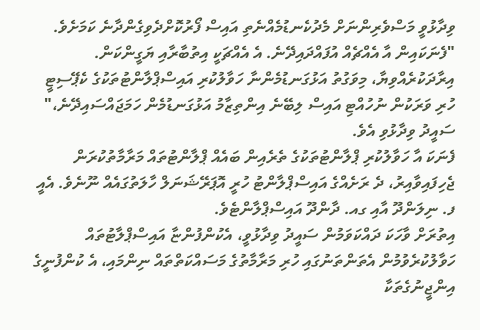ވިދާޅުވީ މަސްވެރިންނަށް މެދުކެނޑުމެއްނެތި އައިސް ފޯރުކޮށްދެވިގެންދާނެ ކަމަށެވެ.
"ފެނަކައިން އާ އެއްޗެއް އުފައްދައިދޭނެ. އެ އެއްޗަކީ އިތުބާރާއި ޔަގީންކަން. އިރާދަކުރެއްވިޔާ، މިވަގުތު އަޅުގަނޑުމެންނާ ހަވާލުކުރި އައިސްޕްލާންޓުތަކުގެ ކެޕޭސިޓީ ހުރި ވަރަކުން ނުހުއްޓި އައިސް ލިބޭނެ އިންތިޒާމު އަޅުގަނޑުމެން ހަމަޖައްސައިދޭނެ،" ސައީދު ވިދާޅުވި އެވެ.
ފެނަކަ އާ ހަވާލުކުރި ޕްލާންޓުތަކުގެ ތެރެއިން ބައެއް ޕްލާންޓުތައް މަރާމާތުކުރަން ޖެހިފައިވާއިރު، ދެ ރަށެއްގެ އައިސްޕްލާންޓު ހުރީ އޮޕަރޭޝަނަލް ހާލަތުގައެއް ނޫނެވެ. އެއީ ފ. ނިލަންދޫ އާއި ގއ. ދާންދޫ އައިސްޕްލާންޓެވެ.
އިތުރަށް ވާހަކަ ދައްކަވަމުން ސައީދު ވިދާޅުވީ، އެކުންފުންޏާ އައިސްޕްލާޓުތައް ހަވާލުކުރެވުމުން އެތަންތަނުގައި ހުރި މަރާމާތުގެ މަސައްކަތްތައް ނިންމައި، އެ ކުންފުނީގެ އިންޖީނުގެތަކާ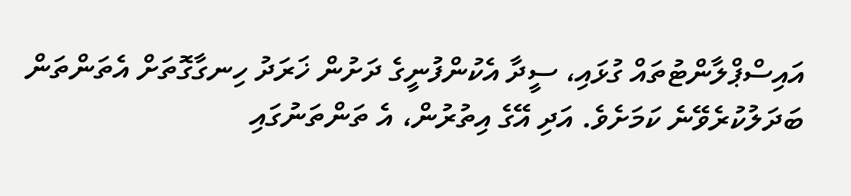އައިސްޕްލާންޓުތައް ގުޅައި، ސީދާ އެކުންފުނީގެ ދަށުން ޚަރަދު ހިނގާގޮތަށް އެތަންތަން ބަދަލުކުރެވޭނެ ކަމަށެވެ. އަދި އޭގެ އިތުރުން، އެ ތަންތަނުގައި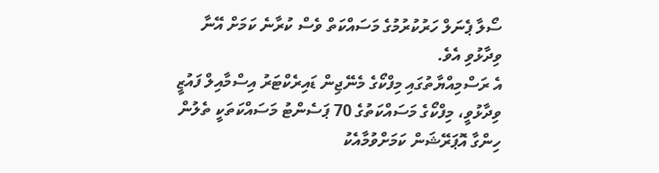ސޯލާ ޕެނަލް ހަރުކުރުމުގެ މަސައްކަތް ވެސް ކުރާނެ ކަމަށް އޭނާ ވިދާޅުވި އެވެ.
އެ ރަސްމިއްޔާތުގައި މިފްކޯގެ މެނޭޖިން ޑައިރެކްޓަރު އިސްމާއިލް ފައުޒީ ވިދާޅުވީ، މިފްކޯގެ މަސައްކަތުގެ 70 ޕަސެންޓު މަސައްކަތަކީ ތެލުން ހިންގާ އޮޕަރޭޝަން ކަމަށްވުމާއެކު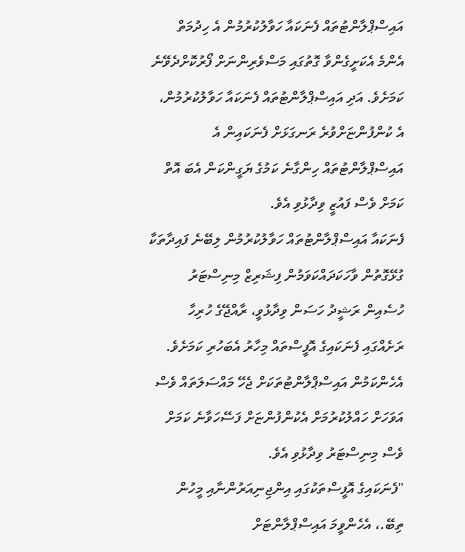އައިސްޕްލާންޓުތައް ފެނަކައާ ހަވާލުކުރުމުން އެ ހިދުމަތް އެންމެ އެކަށީގެންވާ ގޮތުގައި މަސްވެރިންނަށް ފޯރުކޮށްދެވޭނެ ކަމަށެވެ. އަދި އައިސްޕްލާންޓުތައް ފެނަކައާ ހަވާލުކުރުމުން، އެ ކުންފުންޏަށްވުރެ ރަނގަޅަށް ފެނަކައިން އެ އައިސްޕްލާންޓުތައް ހިންގާނެ ކަމުގެ ޔަގީންކަން އެބަ އޮތް ކަމަށް ވެސް ފައުޒީ ވިދާޅުވި އެވެ.
ފެނަކައާ އައިސްޕްލާންޓުތައް ހަވާލުކުރުމުން ލިބޭނެ ފައިދާތަކާ ގުޅޭގޮތުން ވާހަކަދައްކަވަމުން ފިޝަރިޒް މިނިސްޓަރު ހުސެއިން ރަޝީދު ހަސަން ވިދާޅުވީ، ރާއްޖޭގެ ހުރިހާ ރަށެއްގައި ފެނަކައިގެ އޮފީސްތައް މިހާރު އެބަހުރި ކަމަށެވެ. އެހެންކަމުން އައިސްޕްލާންޓުތަކަށް ޖެހޭ މައްސަލަތައް ވެސް އަވަހަށް ހައްލުކުރުމަށް އެކުންފުންޏަށް ފަސޭހަވާނެ ކަމަށް ވެސް މިނިސްޓަރު ވިދާޅުވި އެވެ.
"ފެނަކައިގެ އޮފީސްތަކުގައި އިންޖިނިއަރުންނާއި މީހުން ތިބޭ.، އެހެންވީމަ އައިސްޕްލާންޓަށް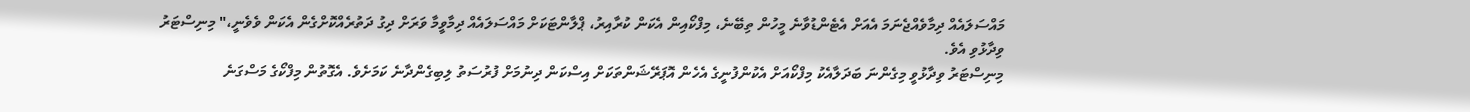މައްސަލައެއް ދިމާވެއްޖެނަމަ އެއަށް އެޓެންޑުވާނެ މީހުން ތިބޭނެ، މިފްކޯއިން އެކަން ކުރާއިރު، ޕްލާންޓަކަށް މައްސަލައެއް ދިމާވީމާ ވަރަށް ދިގު ދަތުރެއްކޮށްގެން އެކަން ވެވެނީ،" މިނިސްޓަރު ވިދާޅުވި އެވެ.
މިނިސްޓަރު ވިދާޅުވީ މިގެންނަ ބަދަލާއެކު މިފްކޯއަށް އެކުންފުނީގެ އެހެން އޮޕަރޭޝަންތަކަށް އިސްކަން ދިނުމަށް ފުރުސަތު ލިބިގެންދާނެ ކަމަށެވެ. އެގޮތުން މިފްކޯގެ މަސްގަނެ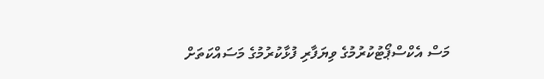މަސް އެކްސްޕޯޓުކުރުމުގެ ވިޔަފާރި ފުޅާކުރުމުގެ މަސައްކަތަށް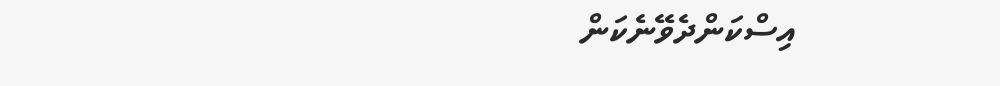އިސްކަންދެވޭނެކަން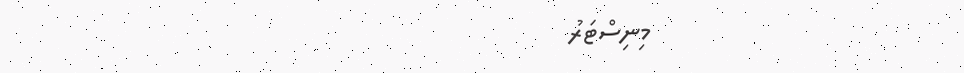މިނިސްޓަރު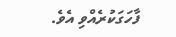ފާހަގަކުރެއްވި އެވެ.